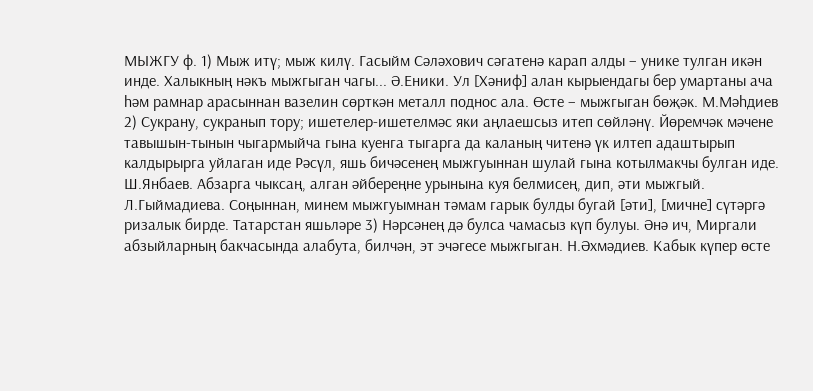МЫЖГУ ф. 1) Мыж итү; мыж килү. Гасыйм Сәләхович сәгатенә карап алды – унике тулган икән инде. Халыкның нәкъ мыжгыган чагы... Ә.Еники. Ул [Хәниф] алан кырыендагы бер умартаны ача һәм рамнар арасыннан вазелин сөрткән металл поднос ала. Өсте – мыжгыган бөҗәк. М.Мәһдиев 2) Сукрану, сукранып тору; ишетелер-ишетелмәс яки аңлаешсыз итеп сөйләнү. Йөремчәк мәчене тавышын-тынын чыгармыйча гына куенга тыгарга да каланың читенә үк илтеп адаштырып калдырырга уйлаган иде Рәсүл, яшь бичәсенең мыжгуыннан шулай гына котылмакчы булган иде. Ш.Янбаев. Абзарга чыксаң, алган әйбереңне урынына куя белмисең, дип, әти мыжгый. Л.Гыймадиева. Соңыннан, минем мыжгуымнан тәмам гарык булды бугай [әти], [мичне] сүтәргә ризалык бирде. Татарстан яшьләре 3) Нәрсәнең дә булса чамасыз күп булуы. Әнә ич, Миргали абзыйларның бакчасында алабута, билчән, эт эчәгесе мыжгыган. Н.Әхмәдиев. Кабык күпер өсте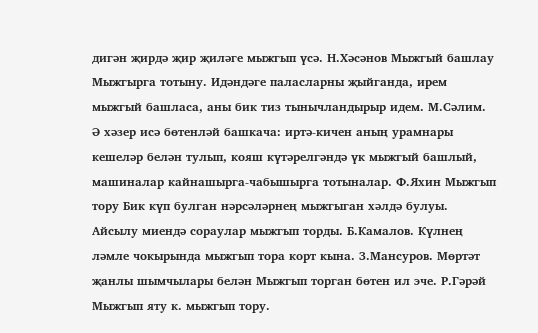дигән җирдә җир җиләге мыжгып үсә. Н.Хәсәнов Мыжгый башлау Мыжгырга тотыну. Идәндәге паласларны җыйганда, ирем мыжгый башласа, аны бик тиз тынычландырыр идем. М.Сәлим. Ә хәзер исә бөтенләй башкача: иртә-кичен аның урамнары кешеләр белән тулып, кояш күтәрелгәндә үк мыжгый башлый, машиналар кайнашырга-чабышырга тотыналар. Ф.Яхин Мыжгып тору Бик күп булган нәрсәләрнең мыжгыган хәлдә булуы. Айсылу миендә сораулар мыжгып торды. Б.Камалов. Күлнең ләмле чокырында мыжгып тора корт кына. З.Мансуров. Мөртәт җанлы шымчылары белән Мыжгып торган бөтен ил эче. Р.Гәрәй Мыжгып яту к. мыжгып тору.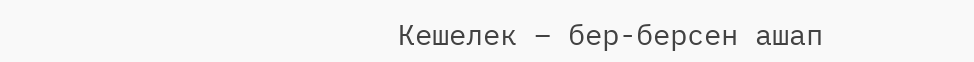Кешелек – бер-берсен ашап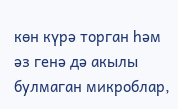көн күрә торган һәм әз генә дә акылы булмаган микроблар,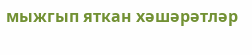мыжгып яткан хәшәрәтләр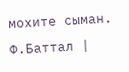мохите сыман. Ф.Баттал |